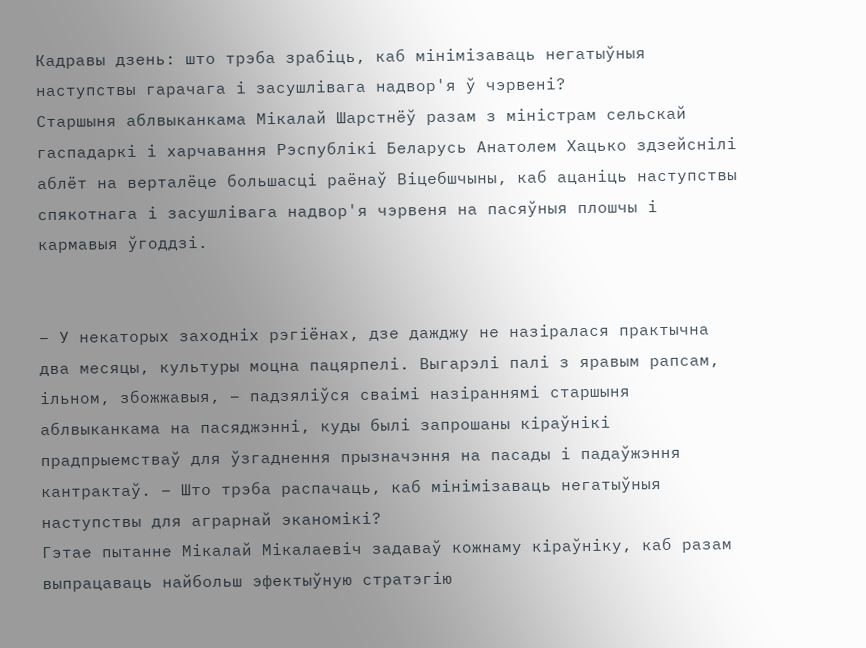Кадравы дзень: што трэба зрабіць, каб мінімізаваць негатыўныя наступствы гарачага і засушлівага надвор'я ў чэрвені?
Старшыня аблвыканкама Мікалай Шарстнёў разам з міністрам сельскай гаспадаркі і харчавання Рэспублікі Беларусь Анатолем Хацько здзейснілі аблёт на верталёце большасці раёнаў Віцебшчыны, каб ацаніць наступствы спякотнага і засушлівага надвор'я чэрвеня на пасяўныя плошчы і кармавыя ўгоддзі.


– У некаторых заходніх рэгіёнах, дзе дажджу не назіралася практычна два месяцы, культуры моцна пацярпелі. Выгарэлі палі з яравым рапсам, ільном, збожжавыя, – падзяліўся сваімі назіраннямі старшыня аблвыканкама на пасяджэнні, куды былі запрошаны кіраўнікі прадпрыемстваў для ўзгаднення прызначэння на пасады і падаўжэння кантрактаў. – Што трэба распачаць, каб мінімізаваць негатыўныя наступствы для аграрнай эканомікі?
Гэтае пытанне Мікалай Мікалаевіч задаваў кожнаму кіраўніку, каб разам выпрацаваць найбольш эфектыўную стратэгію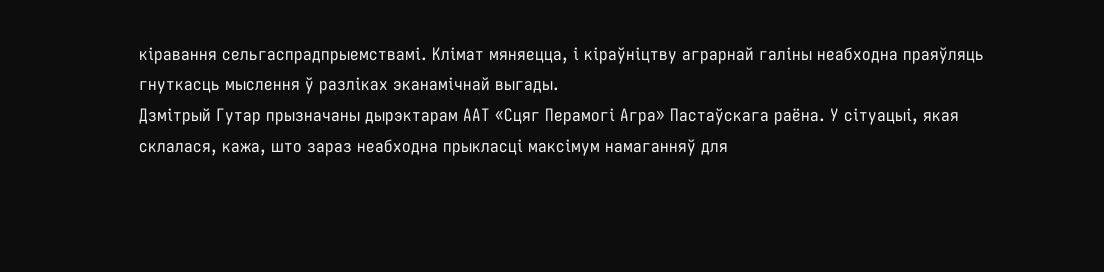кіравання сельгаспрадпрыемствамі. Клімат мяняецца, і кіраўніцтву аграрнай галіны неабходна праяўляць гнуткасць мыслення ў разліках эканамічнай выгады.
Дзмітрый Гутар прызначаны дырэктарам ААТ «Сцяг Перамогі Агра» Пастаўскага раёна. У сітуацыі, якая склалася, кажа, што зараз неабходна прыкласці максімум намаганняў для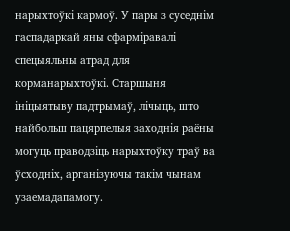нарыхтоўкі кармоў. У пары з суседнім гаспадаркай яны сфарміравалі спецыяльны атрад для корманарыхтоўкі. Старшыня ініцыятыву падтрымаў, лічыць, што найбольш пацярпелыя заходнія раёны могуць праводзіць нарыхтоўку траў ва ўсходніх, арганізуючы такім чынам узаемадапамогу.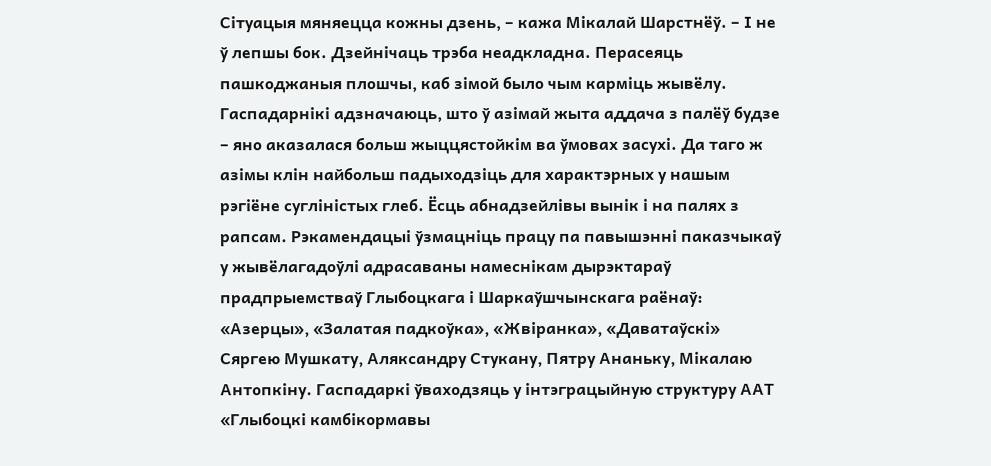Сітуацыя мяняецца кожны дзень, – кажа Мікалай Шарстнёў. – І не ў лепшы бок. Дзейнічаць трэба неадкладна. Перасеяць пашкоджаныя плошчы, каб зімой было чым карміць жывёлу.
Гаспадарнікі адзначаюць, што ў азімай жыта аддача з палёў будзе – яно аказалася больш жыццястойкім ва ўмовах засухі. Да таго ж азімы клін найбольш падыходзіць для характэрных у нашым рэгіёне сугліністых глеб. Ёсць абнадзейлівы вынік і на палях з рапсам. Рэкамендацыі ўзмацніць працу па павышэнні паказчыкаў у жывёлагадоўлі адрасаваны намеснікам дырэктараў прадпрыемстваў Глыбоцкага і Шаркаўшчынскага раёнаў: «Азерцы», «Залатая падкоўка», «Жвіранка», «Даватаўскі» Сяргею Мушкату, Аляксандру Стукану, Пятру Ананьку, Мікалаю Антопкіну. Гаспадаркі ўваходзяць у інтэграцыйную структуру ААТ «Глыбоцкі камбікормавы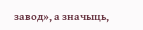завод», а значыць,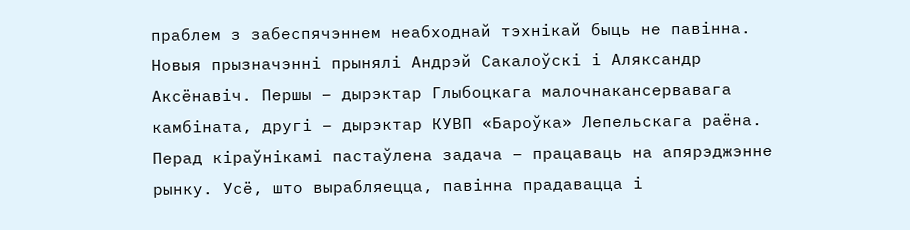праблем з забеспячэннем неабходнай тэхнікай быць не павінна.
Новыя прызначэнні прынялі Андрэй Сакалоўскі і Аляксандр Аксёнавіч. Першы – дырэктар Глыбоцкага малочнакансервавага камбіната, другі – дырэктар КУВП «Бароўка» Лепельскага раёна. Перад кіраўнікамі пастаўлена задача – працаваць на апярэджэнне рынку. Усё, што вырабляецца, павінна прадавацца і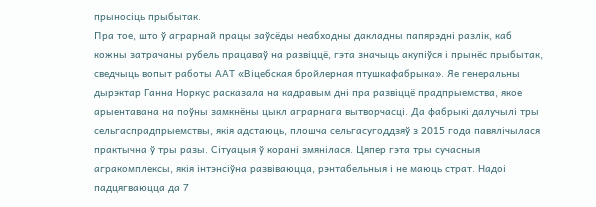прыносіць прыбытак.
Пра тое, што ў аграрнай працы заўсёды неабходны дакладны папярэдні разлік, каб кожны затрачаны рубель працаваў на развіццё, гэта значыць акупіўся і прынёс прыбытак, сведчыць вопыт работы ААТ «Віцебская бройлерная птушкафабрыка». Яе генеральны дырэктар Ганна Норкус расказала на кадравым дні пра развіццё прадпрыемства, якое арыентавана на поўны замкнёны цыкл аграрнага вытворчасці. Да фабрыкі далучылі тры сельгаспрадпрыемствы, якія адстаюць, плошча сельгасугоддзяў з 2015 года павялічылася практычна ў тры разы. Сітуацыя ў корані змянілася. Цяпер гэта тры сучасныя агракомплексы, якія інтэнсіўна развіваюцца, рэнтабельныя і не маюць страт. Надоі падцягваюцца да 7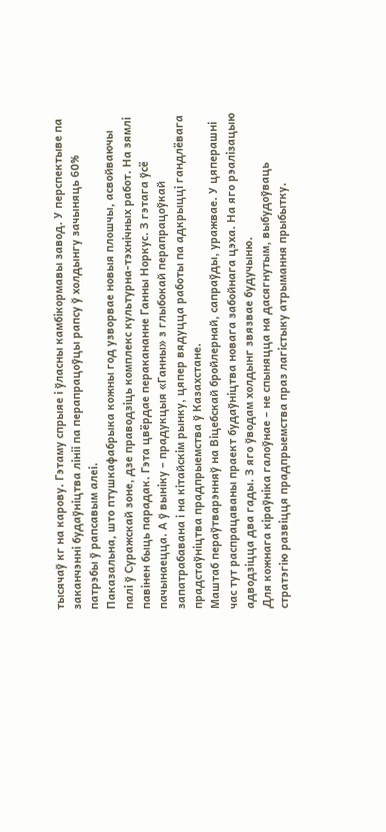тысячаў кг на карову. Гэтаму спрыяе і ўласны камбікормавы завод. У перспектыве па заканчэнні будаўніцтва лініі па перапрацоўцы рапсу ў холдынгу зачыняць 60% патрэбы ў рапсавым алеі.
Паказальна, што птушкафабрыка кожны год узворвае новыя плошчы, асвойваючы палі ў Суражскай зоне, дзе праводзіць комплекс культурна-тэхнічных работ. На зямлі павінен быць парадак. Гэта цвёрдае перакананне Ганны Норкус. З гэтага ўсё пачынаецца. А ў выніку – прадукцыя «Ганны» з глыбокай перапрацоўкай запатрабавана і на кітайскім рынку, цяпер вядуцца работы па адкрыцці гандлёвага прадстаўніцтва прадпрыемства ў Казахстане.
Маштаб пераўтварэнняў на Віцебскай бройлернай, сапраўды, уражвае. У цяперашні час тут распрацаваны праект будаўніцтва новага забойнага цэха. На яго рэалізацыю адводзіцца два гады. З яго ўводам холдынг звязвае будучыню.
Для кожнага кіраўніка галоўнае – не спыняцца на дасягнутым, выбудоўваць стратэгію развіцця прадпрыемства праз лагістыку атрымання прыбытку.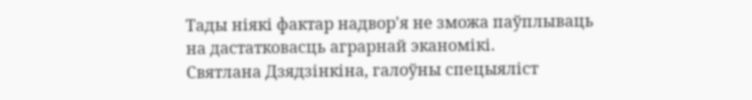Тады ніякі фактар надвор'я не зможа паўплываць на дастатковасць аграрнай эканомікі.
Святлана Дзядзінкіна, галоўны спецыяліст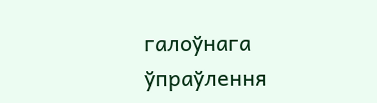галоўнага ўпраўлення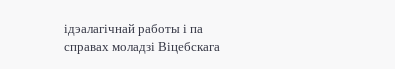ідэалагічнай работы і па справах моладзі Віцебскага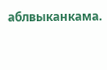аблвыканкама.